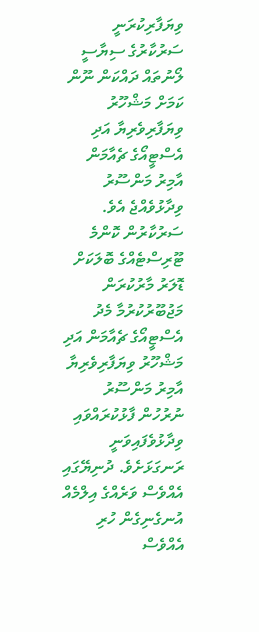ވިޔަފާރިކުރަނީ ސަރުކާރުގެ ސިޔާސީ ލޯނުތައް ދައްކަން ނޫން ކަމަށް މަޝްހޫރު ވިޔަފާރިވެރިޔާ އަދި އެސްޓީއޯގެ ޗެއާމަން އާމިރު މަންސޫރު ވިދާޅުވެއްޖެ އެވެ. ސަރުކާރުން ކޮންމެ ޓޫރިސްޓެއްގެ ބޮލަކަށް ޑޮލަރު މާރުކުރަން މަޖުބޫރުކުރުމާ މެދު އެސްޓީއޯގެ ޗެއާމަން އަދި މަޝްހޫރު ވިޔަފާރިވެރިޔާ އާމިރު މަންސޫރު ނުރުހުން ފާޅުކުރައްވައި ވިދާޅުވެފައިވަނީ ރަނގަޅަށެވެ. ދުނިޔޭގައި އެއްވެސް ވަރެއްގެ އިލްމެއް އުނގެނިގެން ހުރި އެއްވެސް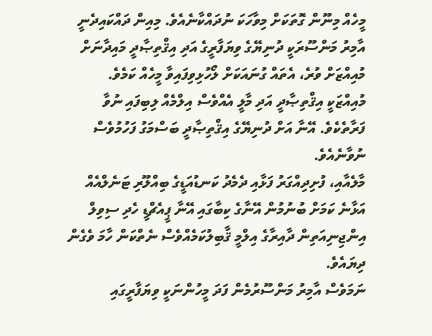މީހެއް މިނޫން ގޮތަކަށް މިވާހަކަ ނުދައްކާނެއެވެ. މިއިން ދައްކައިދެނީ އާމިރު މަންސޫރަކީ ދުނިޔޭގެ ވިޔަފާރީގެ އަދި އިޤްތިޞާދީ މައިދާނަށް މުއިއްޒަށް ވުރެ، އެތައް ގުނައަކަށް ލޯހުޅިވިފައިވާ މީހެއް ކަމެވެ.
މުއިއްޒަކީ އިޤްތިޞާދީ އަދި މާލީ އެއްވެސް އިލްމެއް ލިބިފައި ނުވާ ފަރާތެކެވެ. އޭނާ އަށް ދުނިޔޭގެ އިޤްތިޞާދީ ބަސްމަގު ފަހުމުވެސް ނުވާނެއެވެ.
މާލެއާއި، ފުށިދިއްގަރު ފަޅާއި ދެމެދު ކަނޑުއަޑީގެ ބިއްލޫރި ޓަނެލްއެއް އަޅާނެ ކަމަށް ބުނުމުން އޭނާގެ ކިބާގައި އޭނާ ޕީއެޗްޑީ ހެދި ސިވިލް އިންޖިނިއަތިން ދާއިރާގެ އިލްމީ ޤާބިލުކަމެއްވެސް ނެތްކަން ހާމަ ވެގެން ދިޔައެވެ.
ނަމަވެސް އާމިރު މަންސޫރުމެން ފަދަ މީހުންނަކީ ވިޔަފާރީގައި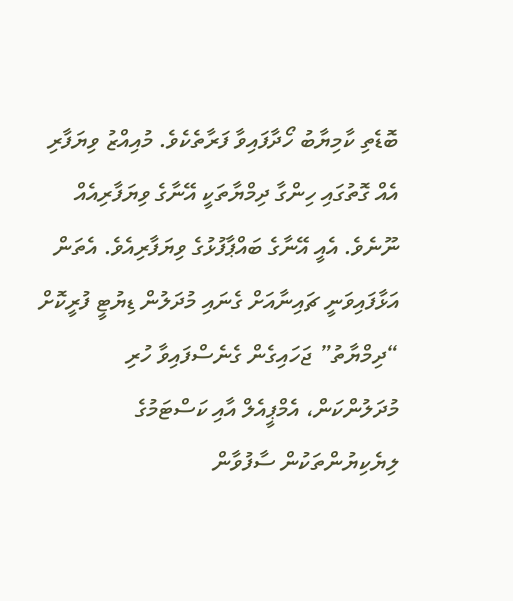ބޮޑެތި ކާމިޔާބު ހޯދާފައިވާ ފަރާތެކެވެ. މުއިއްޒު ވިޔަފާރި އެއް ގޮތުގައި ހިންގާ ދިމްޔާތަކީ އޭނާގެ ވިޔަފާރިއެއް ނޫނެވެ. އެއީ އޭނާގެ ބައްޕާފުޅުގެ ވިޔަފާރިއެވެ. އެތަން އަޅާފައިވަނީ ޗައިނާއަށް ގެނައި މުދަލުން ޑިޔުޓީ ފުރީކޮށް “ދިމްޔާތު” ޖަހައިގެން ގެނެސްފައިވާ ހުރި މުދަލުންކަން، އެމްޕީއެލް އާއި ކަސްޓަމުގެ ލިޔެކިޔުންތަކުން ސާފުވާން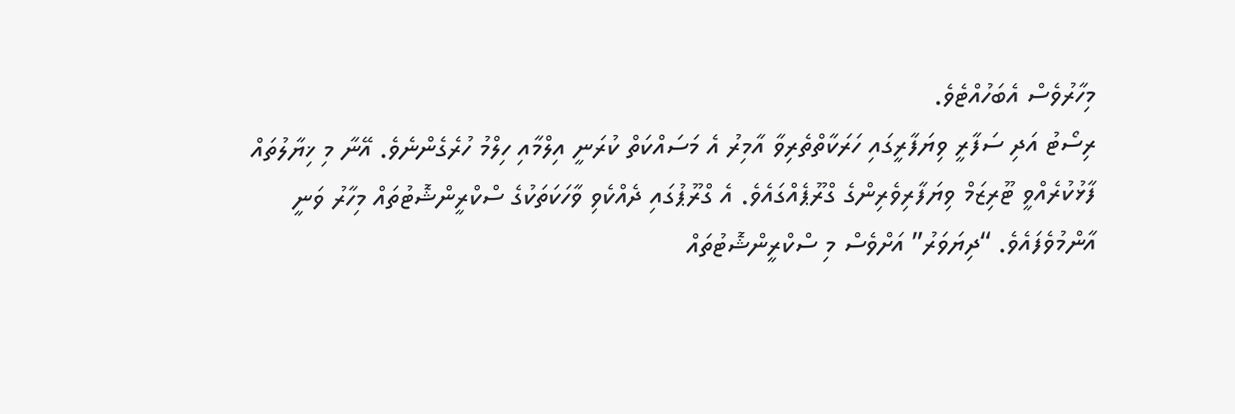މިހާރުވެސް އެބަހުއްޓެވެ.
ރިސޯޓު އަދި ސަފާރީ ވިޔަފާރީގައި ހަރަކާތްތެރިވާ އާމިރު އެ މަސައްކަތް ކުރަނީ އިލްމާއި ހިލްމު ހުރެގެންނެވެ. އޭނާ މި ޚިޔާލުތައް ފާޅުކުރެއްވީ ޓޫރިޒަމް ވިޔަފާރިވެރިންގެ ގްރޫޕެއްގައެވެ. އެ ގްރޫޕުގައި ދެއްކެވި ވާހަކަތަކުގެ ސްކްރީންޝޮޓުތައް މިހާރު ވަނީ އާންމުވެފައެވެ. “ދިޔަވަރު” އަށްވެސް މި ސްކްރީންޝޮޓުތައް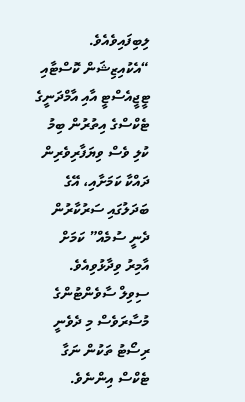ލިބިފައިވެއެވެ.
“އެކުއިޒިޝަން ކޮސްޓާއި ޓީޖީއެސްޓީ އާއި އާމްދަނީގެ ޓެކްސްގެ އިތުރުން ބިމު ކުލި ވެސް ވިޔަފާރިވެރިން ދައްކާ ކަމަށާއި، އޭގެ ބަދަލުގައި ސަރުކާރުން ދެނީ ސުމެއް” ކަމަށް އާމިރު ވިދާޅުވިއެވެ.
ސިވިލް ސާވެންޓުންގެ މުސާރަވެސް މި ދެވެނީ ރިސޯޓު ތަކުން ނަގާ ޓެކްސް އިންނެވެ.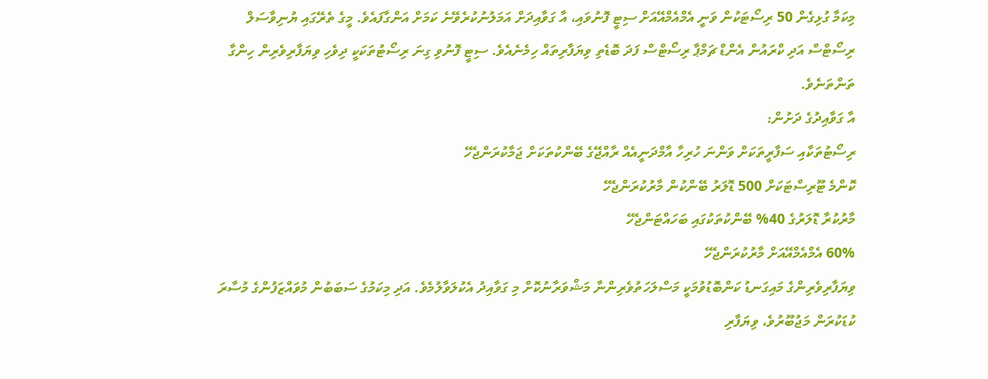މިކަމާ ގުޅިގެން 50 ރިސޯޓަކުން ވަނީ އެމްއެމްއޭއަށް ސިޓީ ފޮނުވައި، އާ ގަވާއިދަށް އަމަލުނުކުރެވޭނެ ކަމަށް އަންގާފައެވެ. މީގެ ތެރޭގައި ޔުނިވާސަލް ރިސޯޓްސް އަދި ކްރައުން އެންޑް ޗަމްޕާ ރިސޯޓްސް ފަދަ ބޮޑެތި ވިޔަފާރިތައް ހިމެނެއެވެ. ސިޓީ ފޮނުވި ގިނަ ރިސޯޓުތަކަކީ ދިވެހި ވިޔަފާރިވެރިން ހިންގާ ތަންތަނެވެ.
އާ ގަވާއިދުގެ ދަށުން:
ރިސޯޓުތަކާއި ސަފާރީތަކަށް ވަންނަ ހުރިހާ އާމްދަނީއެއް ރާއްޖޭގެ ބޭންކުތަކަށް ޖަމާކުރަންޖެހޭ
ކޮންމެ ޓޫރިސްޓަކަށް 500 ޑޮލަރު ބޭންކުން މާރުކުރަންޖެހޭ
މާރުކުރާ ޑޮލަރުގެ 40% ބޭންކުތަކުގައި ބަހައްޓަންޖެހޭ
60% އެމްއެމްއޭއަށް މާރުކުރަންޖެހޭ
ވިޔަފާރިވެރިންގެ މައިގަނޑު ކަންބޮޑުވުމަކީ މަސްލަހަތުވެރިންނާ މަޝްވަރާނުކޮށް މި ގަވާއިދު އެކުލަވާލުމެވެ. އަދި މިކަމުގެ ސަބަބުން މުވައްޒަފުންގެ މުސާރަ ކުޑަކުރަން މަޖުބޫރުވެ، ވިޔަފާރި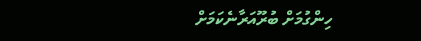ހިންގުމަށް ބުރޫއަރާނެކަމަށް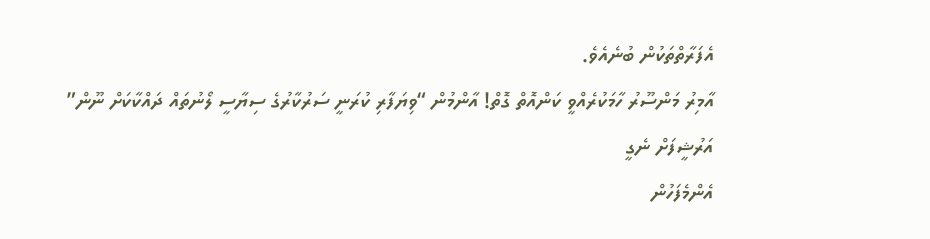އެފަރާތްތަކުން ބުނެއެވެ.
އާމިރު މަންސޫރު ހާމަކުރެއްވީ ކަންއޮތް ގޮތް! އާންމުން “ވިޔަފާރި ކުރަނީ ސަރުކާރުގެ ސިޔާސީ ލޯނުތައް ދައްކާކަށް ނޫން”
އަރުޝީފަށް ނެގީ
އެންމެފަހުން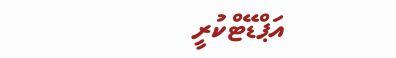އަޕްޑޭޓްކުރީ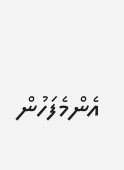އެންމެފަހުން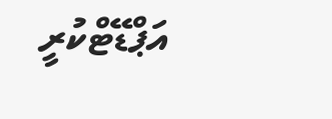އަޕްޑޭޓްކުރީ